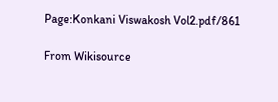Page:Konkani Viswakosh Vol2.pdf/861

From Wikisource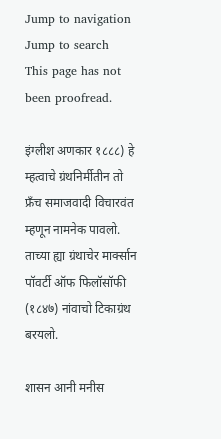Jump to navigation Jump to search
This page has not been proofread.

इंग्लीश अणकार १८८८) हे म्हत्वाचे ग्रंथनिर्मीतीन तो फ्रॅंच समाजवादी विचारवंत म्हणून नामनेक पावलो. ताच्या ह्या ग्रंथाचेर मार्क्सान पॉवर्टी ऑफ फिलॉसॉफी (१८४७) नांवाचो टिकाग्रंथ बरयलो.

शासन आनी मनीस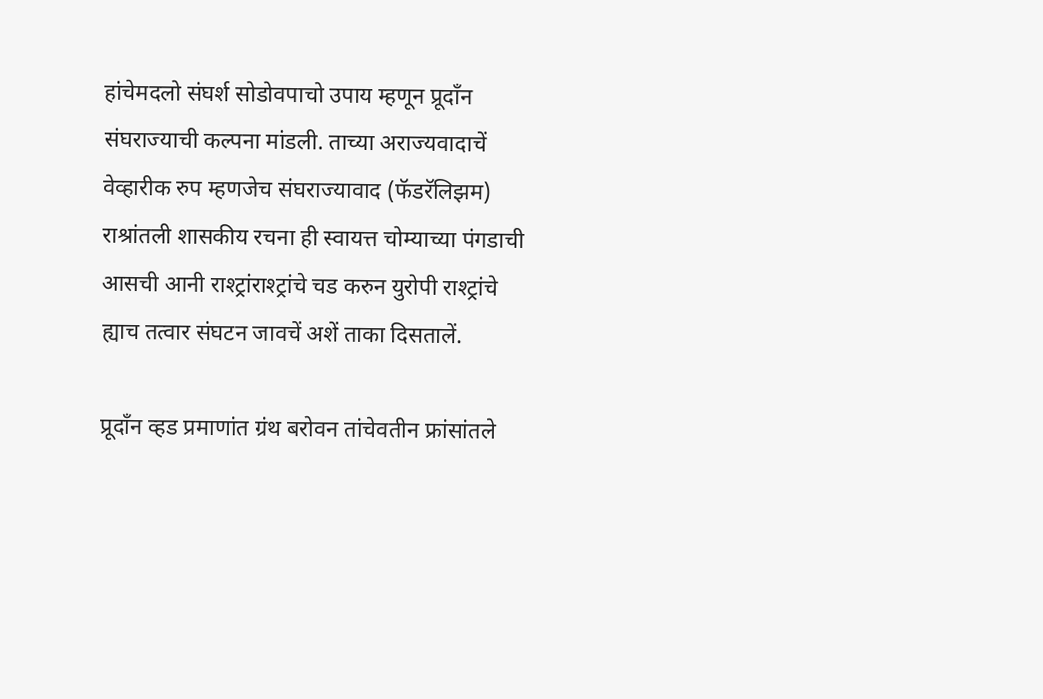हांचेमदलो संघर्श सोडोवपाचो उपाय म्हणून प्रूदॉंन संघराज्याची कल्पना मांडली. ताच्या अराज्यवादाचें वेव्हारीक रुप म्हणजेच संघराज्यावाद (फॅडरॅलिझम) राश्रांतली शासकीय रचना ही स्वायत्त चोम्याच्या पंगडाची आसची आनी राश्ट्रांराश्ट्रांचे चड करुन युरोपी राश्ट्रांचे ह्याच तत्वार संघटन जावचें अशें ताका दिसतालें.

प्रूदॉंन व्हड प्रमाणांत ग्रंथ बरोवन तांचेवतीन फ्रांसांतले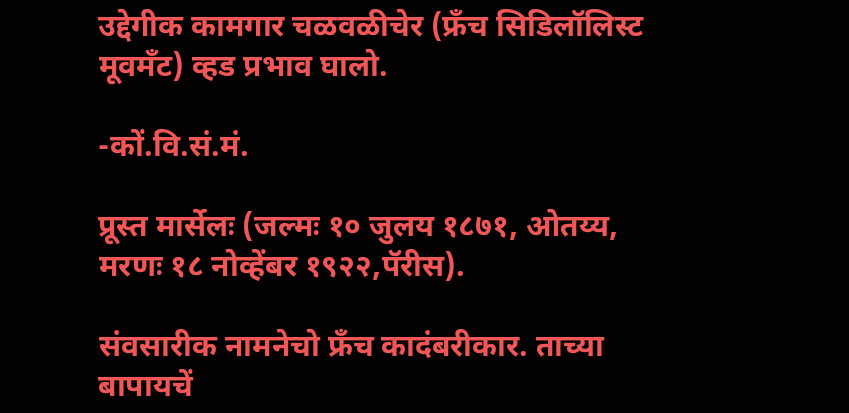उद्देगीक कामगार चळवळीचेर (फ्रॅंच सिडिलॉलिस्ट मूवमॅंट) व्हड प्रभाव घालो.

-कों.वि.सं.मं.

प्रूस्त मार्सेलः (जल्मः १० जुलय १८७१, ओतय्य, मरणः १८ नोव्हेंबर १९२२,पॅरीस).

संवसारीक नामनेचो फ्रॅंच कादंबरीकार. ताच्या बापायचें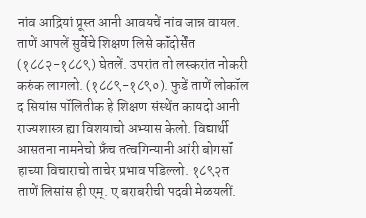नांव आद्रियां प्रूस्त आनी आवयचें नांव जान्न वायल. ताणें आपलें सुर्वेचे शिक्षण लिसे कॉंदोर्सेंत (१८८२-१८८९) घेतलें. उपरांत तो लस्करांत नोकरी करुंक लागलो. (१८८९-१८९०). फुडें ताणें लोकॉल द सियांस पॉलितीक हे शिक्षण संस्थेंत कायदो आनी राज्यशास्त्र ह्या विशयाचो अभ्यास केलो. विद्यार्थी आसतना नामनेचो फ्रॅंच तत्वगिन्यानी आंरी बोगसॉं हाच्या विचाराचो ताचेर प्रभाव पडिल्लो. १८९२त ताणें लिसांस ही एम्. ए बराबरीची पदवी मेळयलीं.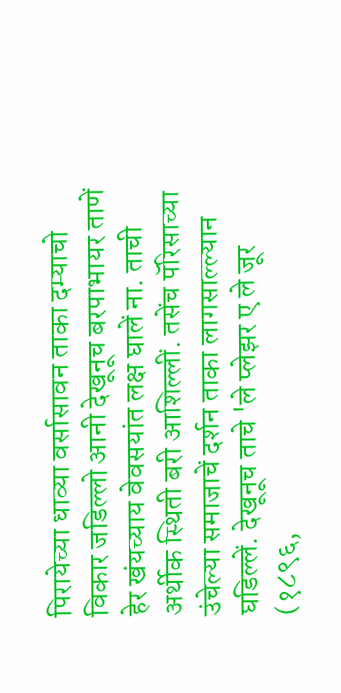पिरायेच्या धाव्या वर्सासावन ताका दम्याचो विकार जडिल्लो आनी देखूनूच बरपाभायर ताणें हेर खंयच्याय वेवसयांत लक्ष घालें ना. ताची अर्थीक स्थिती बरी आशिल्लीं. तसेंच पॅरिसाच्या उंचेल्या समाजाचें दर्शन ताका लागसाल्ल्यान घडिल्लें. देखूनूच ताचे 'ले प्लेझर ए ले जूर (१८९६,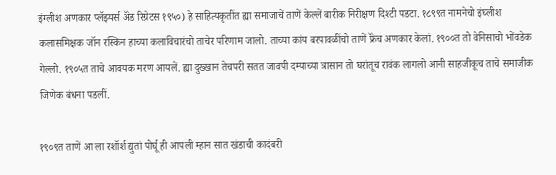इंग्लीश अणकार प्लॅझ्यर्स ॲंड रिग्रेटस १९५०) हे साहित्यकृतींत ह्या समाजाचें ताणें केल्लें बारीक निरीक्षण दिश्टी पडटा. १८९९त नामनेचो इंघ्लीश कलासमिक्षक जॉन रस्किन हाच्या कलाविचारंचो ताचेर परिणाम जालो. ताच्या कांय बरपावळींचो ताणें फ्रॅंच अणकार केलां. १९००त तो वेनिसाचो भोंवडेक गेल्लो. १९०५त ताचे आवयक मरण आयलें. ह्या दुख्खान तेचपरी सतत जावपी दम्याच्या त्रासान तो घरांतूच रावंक लागलो आनी साहजीकूच ताचे समाजीक जिणेक बंधना पडलीं.

१९०९त ताणें आ ला रशॉर्श द्युतां पोर्घू ही आपली म्हान सात खंडाची कादंबरी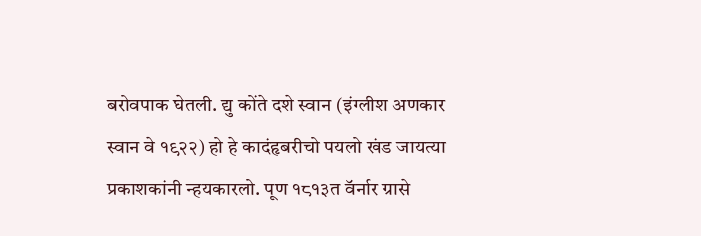बरोवपाक घेतली. द्यु कोंते दशे स्वान (इंग्लीश अणकार स्वान वे १९२२) हो हे कादंहृबरीचो पयलो खंड जायत्या प्रकाशकांनी न्हयकारलो. पूण १८१३त वॅर्नार ग्रासे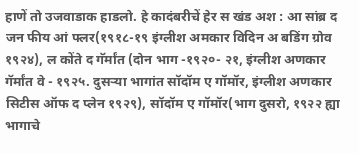हाणें तो उजवाडाक हाडलो. हे कादंबरीचें हेर स खंड अश : आ सांब्र द जन फीय आं फ्लर(१९१८-१९ इंग्लीश अमकार विदिन अ बडिंग ग्रोव १९२४), ल कोंते द गॅर्मांत (दोन भाग -१९२०- २१, इंग्लीश अणकार गॅर्मांत वे - १९२५. दुसऱ्या भागांत सॉदॉम ए गॉमॉर, इंग्लीश अणकार सिटीस ऑफ द प्लेन १९२९), सॉदॉम ए गॉमॉर(भाग दुसरो, १९२२ ह्या भागाचे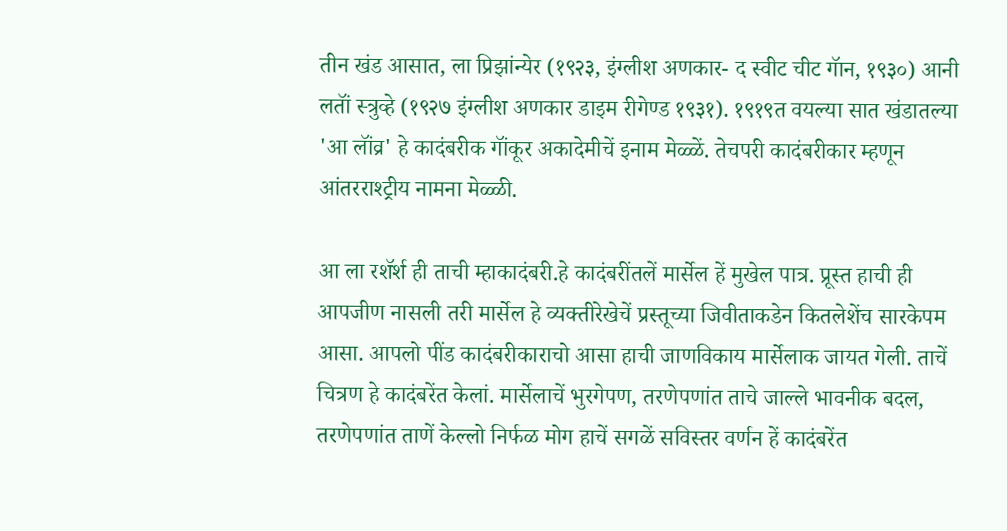तीन खंड आसात, ला प्रिझांन्येर (१९२३, इंग्लीश अणकार- द स्वीट चीट गॅान, १९३०) आनी लतॉं स्त्रुव्हे (१९२७ इंग्लीश अणकार डाइम रीगेण्ड १९३१). १९१९त वयल्या सात खंडातल्या 'आ लॉंव्र' हे कादंबरीक गॉंकूर अकादेमीचें इनाम मेळ्ळें. तेचपरी कादंबरीकार म्हणून आंतरराश्ट्रीय नामना मेळ्ळी.

आ ला रशॅर्श ही ताची म्हाकादंबरी.हे कादंबरींतलें मार्सेल हें मुखेल पात्र. प्रूस्त हाची ही आपजीण नासली तरी मार्सेल हे व्यक्तीरेखेचें प्रस्तूच्या जिवीताकडेन कितलेशेंच सारकेपम आसा. आपलो पींड कादंबरीकाराचो आसा हाची जाणविकाय मार्सेलाक जायत गेली. ताचें चित्रण हे कादंबरेंत केलां. मार्सेलाचें भुरगेपण, तरणेपणांत ताचे जाल्ले भावनीक बदल, तरणेपणांत ताणें केल्लो निर्फळ मोग हाचें सगळें सविस्तर वर्णन हें कादंबरेंत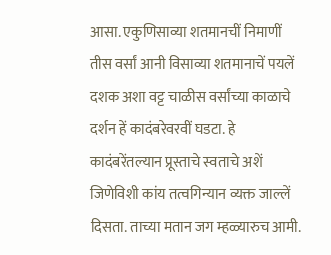आसा. एकुणिसाव्या शतमानचीं निमाणीं तीस वर्सां आनी विसाव्या शतमानाचें पयलें दशक अशा वट्ट चाळीस वर्सांच्या काळाचे दर्शन हें कादंबरेवरवीं घडटा. हे कादंबरेंतल्यान प्रूस्ताचे स्वताचे अशें जिणेविशी कांय तत्वगिन्यान व्यक्त जाल्लें दिसता. ताच्या मतान जग म्हळ्यारुच आमी.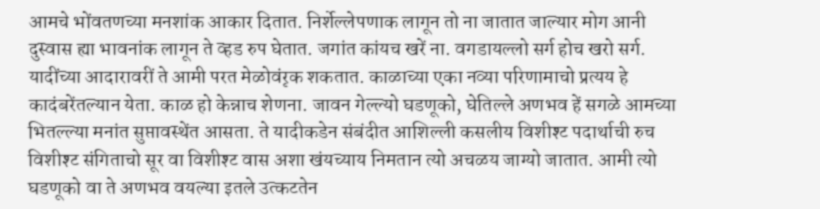आमचे भोंवतणच्या मनशांक आकार दितात. निर्शेल्लेपणाक लागून तो ना जातात जाल्यार मोग आनी दुस्वास ह्या भावनांक लागून ते व्हड रुप घेतात. जगांत कांयच खरें ना. वगडायल्लो सर्ग होच खरो सर्ग. यादींच्या आदारावरीं ते आमी परत मेळोवंरृक शकतात. काळाच्या एका नव्या परिणामाचो प्रत्यय हे कादंबरेंतल्यान येता. काळ हो केन्नाच शेणना. जावन गेल्ल्यो घडणूको, घेतिल्ले अणभव हें सगळे आमच्या भितल्ल्या मनांत सुप्तावस्थेंत आसता. ते यादीकडेन संबंदीत आशिल्ली कसलीय विशीश्ट पदार्थाची रुच विशीश्ट संगिताचो सूर वा विशीश्ट वास अशा खंयच्याय निमतान त्यो अचळय जाग्यो जातात. आमी त्यो घडणूको वा ते अणभव वयल्या इतले उत्कटतेन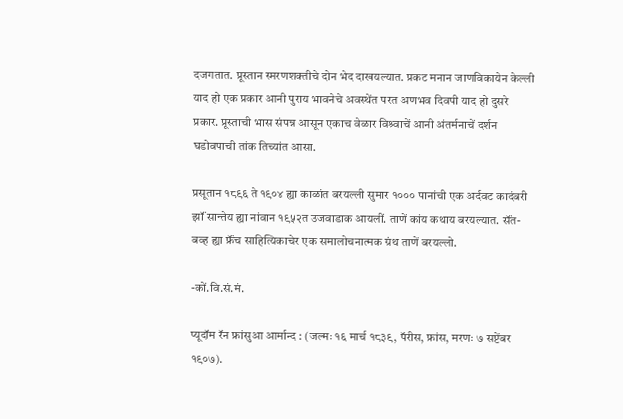दजगतात. प्रूस्तान स्मरणशक्तीचे दोन भेद दाखयल्यात. प्रकट मनान जाणविकायेन केल्ली याद हो एक प्रकार आनी पुराय भावनेचे अवस्थेंत परत अणभव दिवपी याद हो दुसरे प्रकार. प्रूस्ताची भास संपन्न आसून एकाच वेळार विश्र्वाचें आनी अंतर्मनाचें दर्शन घडोवपाची तांक तिच्यांत आसा.

प्रसूतान १८९६ ते १९०४ ह्या काळांत बरयल्ली सुमार १००० पानांची एक अर्दवट कादंबरी झॉं सान्तेय ह्या नांवान १९५२त उजवाडाक आयलीं. ताणें कांय कथाय बरयल्यात. सॅंत- बव्ह ह्या फ्रॅंच साहित्यिकाचेर एक समालोचनात्मक ग्रंथ ताणें बरयल्लो.

-कों.वि.सं.मं.

प्यूदॉम रॅन फ्रांसुआ आर्मान्द : (जल्मः १६ मार्च १८३९, पॅरीस, फ्रांस, मरणः ७ सप्टेंबर १९०७).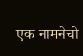एक नामनेचो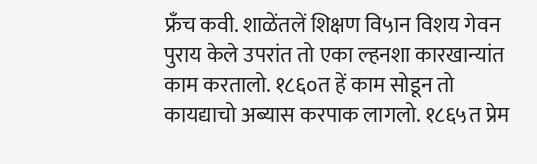फ्रॅंच कवी. शाळेंतलें शिक्षण वि५ान विशय गेवन पुराय केले उपरांत तो एका ल्हनशा कारखान्यांत काम करतालो. १८६०त हें काम सोडून तो कायद्याचो अब्यास करपाक लागलो. १८६५त प्रेम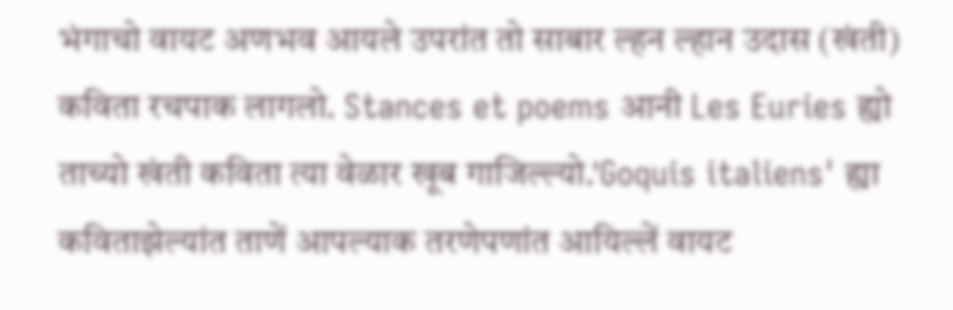भंगाचो वायट अणभव आयले उपरांत तो साबार ल्हन ल्हान उदास (खंती) कविता रचपाक लागलो. Stances et poems आनी Les Euries ह्यो ताच्यो खंती कविता त्या वेळार खूब गाजिल्ल्यो.'Goquis italiens' ह्या कविताझेल्यांत ताणें आपल्याक तरणेपणांत आयिल्लें वायट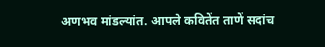अणभव मांडल्यांत. आपले कवितेंत ताणें सदांच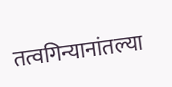तत्वगिन्यानांतल्या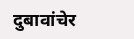दुबावांचेर